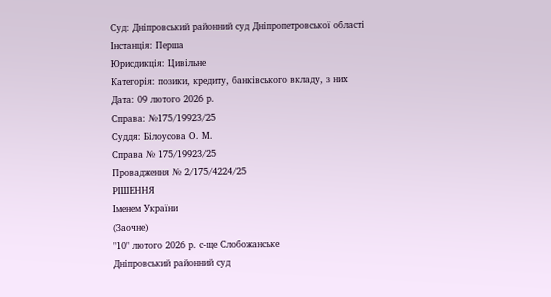Суд: Дніпровський районний суд Дніпропетровської області
Інстанція: Перша
Юрисдикція: Цивільне
Категорія: позики, кредиту, банківського вкладу, з них
Дата: 09 лютого 2026 р.
Справа: №175/19923/25
Суддя: Білоусова О. М.
Справа № 175/19923/25
Провадження № 2/175/4224/25
РІШЕННЯ
Іменем України
(Заочне)
"10" лютого 2026 р. с-ще Слобожанське
Дніпровський районний суд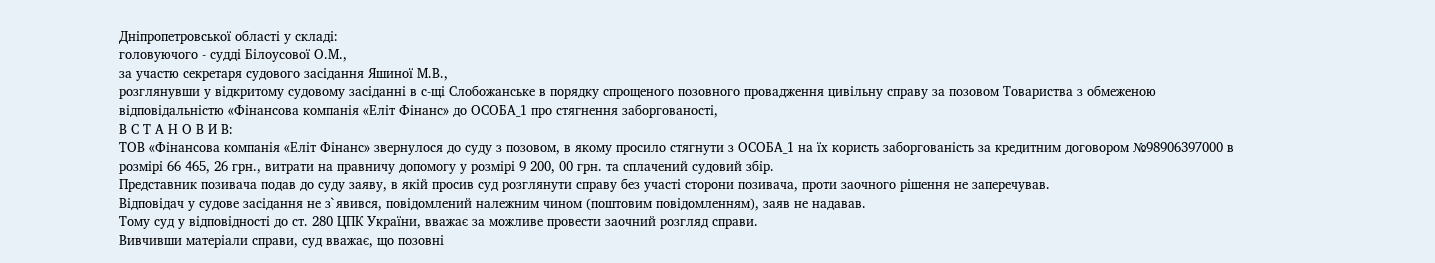Дніпропетровської області у складі:
головуючого - судді Білоусової О.М.,
за участю секретаря судового засідання Яшиної М.В.,
розглянувши у відкритому судовому засіданні в с-щі Слобожанське в порядку спрощеного позовного провадження цивільну справу за позовом Товариства з обмеженою відповідальністю «Фінансова компанія «Еліт Фінанс» до ОСОБА_1 про стягнення заборгованості,
В С Т А Н О В И В:
ТОВ «Фінансова компанія «Еліт Фінанс» звернулося до суду з позовом, в якому просило стягнути з ОСОБА_1 на їх користь заборгованість за кредитним договором №98906397000 в розмірі 66 465, 26 грн., витрати на правничу допомогу у розмірі 9 200, 00 грн. та сплачений судовий збір.
Представник позивача подав до суду заяву, в якій просив суд розглянути справу без участі сторони позивача, проти заочного рішення не заперечував.
Відповідач у судове засідання не з`явився, повідомлений належним чином (поштовим повідомленням), заяв не надавав.
Тому суд у відповідності до ст. 280 ЦПК України, вважає за можливе провести заочний розгляд справи.
Вивчивши матеріали справи, суд вважає, що позовні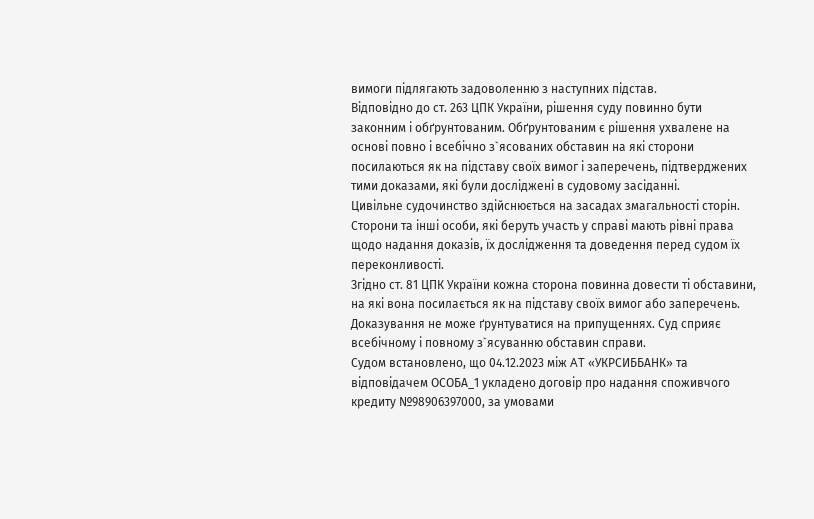вимоги підлягають задоволенню з наступних підстав.
Відповідно до ст. 263 ЦПК України, рішення суду повинно бути законним і обґрунтованим. Обґрунтованим є рішення ухвалене на основі повно і всебічно з`ясованих обставин на які сторони посилаються як на підставу своїх вимог і заперечень, підтверджених тими доказами, які були досліджені в судовому засіданні.
Цивільне судочинство здійснюється на засадах змагальності сторін. Сторони та інші особи, які беруть участь у справі мають рівні права щодо надання доказів, їх дослідження та доведення перед судом їх переконливості.
Згідно ст. 81 ЦПК України кожна сторона повинна довести ті обставини, на які вона посилається як на підставу своїх вимог або заперечень. Доказування не може ґрунтуватися на припущеннях. Суд сприяє всебічному і повному з`ясуванню обставин справи.
Судом встановлено, що 04.12.2023 між AT «УКРСИББАНК» та відповідачем ОСОБА_1 укладено договір про надання споживчого кредиту №98906397000, за умовами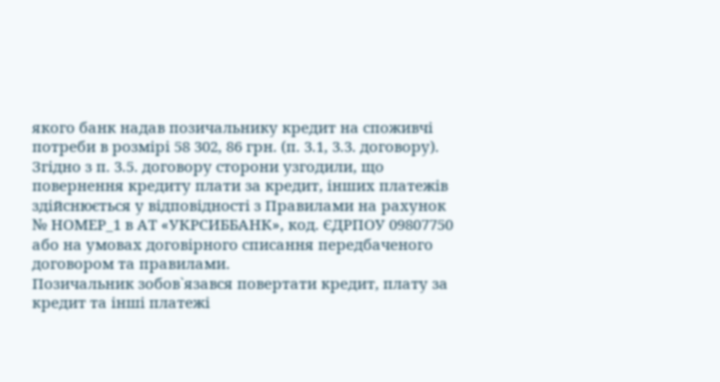якого банк надав позичальнику кредит на споживчі потреби в розмірі 58 302, 86 грн. (п. 3.1, 3.3. договору).
Згідно з п. 3.5. договору сторони узгодили, що повернення кредиту плати за кредит, інших платежів здійснюється у відповідності з Правилами на рахунок № НОМЕР_1 в АТ «УКРСИББАНК», код. ЄДРПОУ 09807750 або на умовах договірного списання передбаченого договором та правилами.
Позичальник зобов`язався повертати кредит, плату за кредит та інші платежі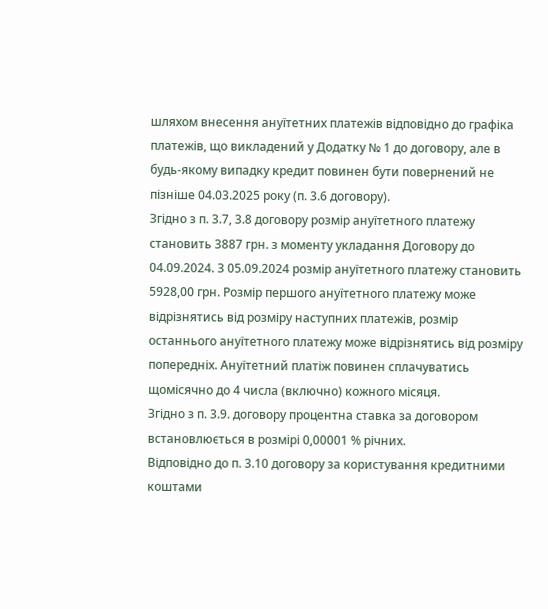шляхом внесення ануїтетних платежів відповідно до графіка платежів, що викладений у Додатку № 1 до договору, але в будь-якому випадку кредит повинен бути повернений не пізніше 04.03.2025 року (п. 3.6 договору).
Згідно з п. 3.7, 3.8 договору розмір ануїтетного платежу становить 3887 грн. з моменту укладання Договору до 04.09.2024. З 05.09.2024 розмір ануїтетного платежу становить 5928,00 грн. Розмір першого ануїтетного платежу може відрізнятись від розміру наступних платежів, розмір останнього ануїтетного платежу може відрізнятись від розміру попередніх. Ануїтетний платіж повинен сплачуватись щомісячно до 4 числа (включно) кожного місяця.
Згідно з п. 3.9. договору процентна ставка за договором встановлюється в розмірі 0,00001 % річних.
Відповідно до п. 3.10 договору за користування кредитними коштами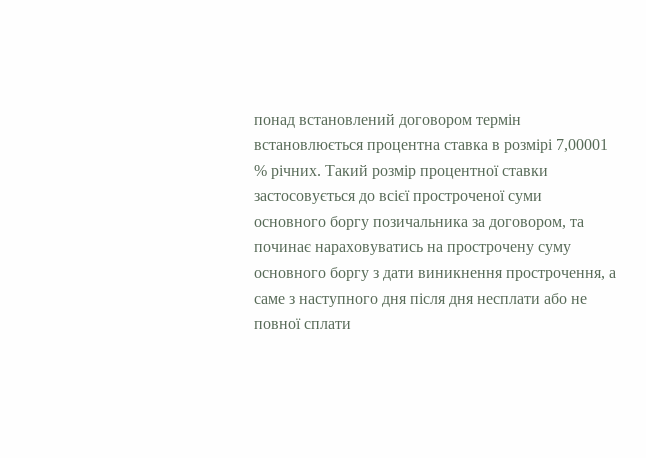понад встановлений договором термін встановлюється процентна ставка в розмірі 7,00001 % річних. Такий розмір процентної ставки застосовується до всієї простроченої суми основного боргу позичальника за договором, та починає нараховуватись на прострочену суму основного боргу з дати виникнення прострочення, а саме з наступного дня після дня несплати або не повної сплати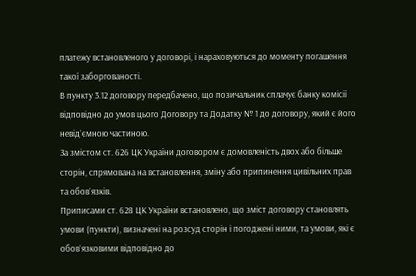платежу встановленого у договорі, і нараховуються до моменту погашення такої заборгованості.
В пункту 3.12 договору передбачено, що позичальник сплачує банку комісії відповідно до умов цього Договору та Додатку № 1 до договору, який є його невід`ємною частиною.
За змістом ст. 626 ЦК України договором є домовленість двох або більше сторін, спрямована на встановлення, зміну або припинення цивільних прав та обов`язків.
Приписами ст. 628 ЦК України встановлено, що зміст договору становлять умови (пункти), визначені на розсуд сторін і погоджені ними, та умови, які є обов`язковими відповідно до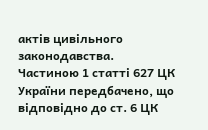актів цивільного законодавства.
Частиною 1 статті 627 ЦК України передбачено, що відповідно до ст. 6 ЦК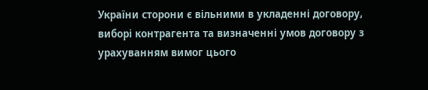України сторони є вільними в укладенні договору, виборі контрагента та визначенні умов договору з урахуванням вимог цього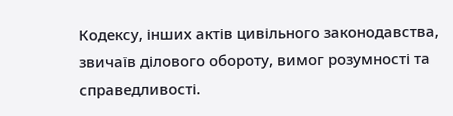Кодексу, інших актів цивільного законодавства, звичаїв ділового обороту, вимог розумності та справедливості.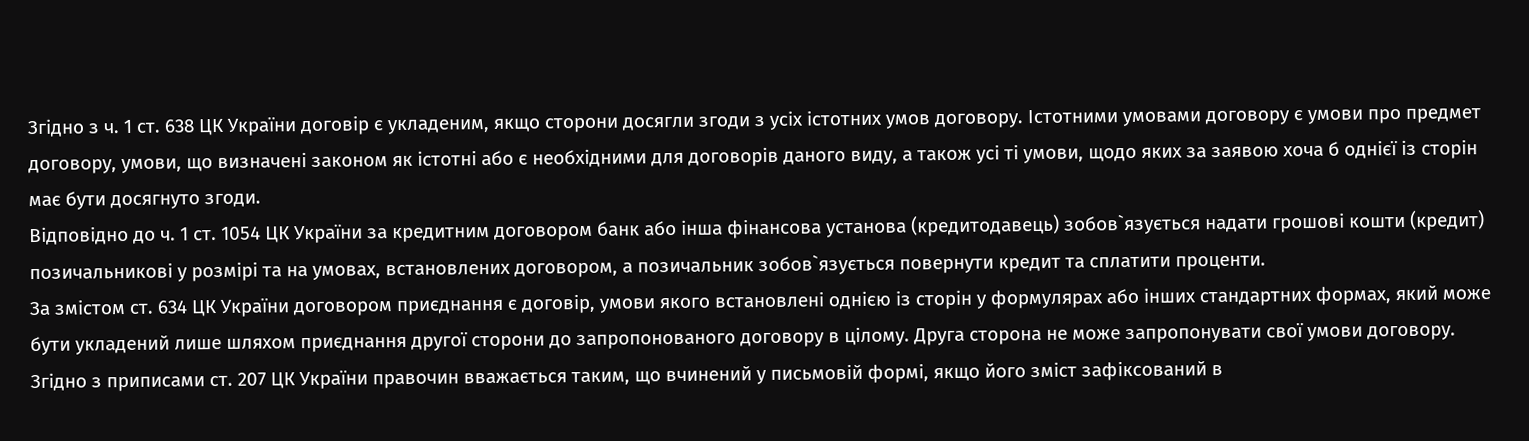Згідно з ч. 1 ст. 638 ЦК України договір є укладеним, якщо сторони досягли згоди з усіх істотних умов договору. Істотними умовами договору є умови про предмет договору, умови, що визначені законом як істотні або є необхідними для договорів даного виду, а також усі ті умови, щодо яких за заявою хоча б однієї із сторін має бути досягнуто згоди.
Відповідно до ч. 1 ст. 1054 ЦК України за кредитним договором банк або інша фінансова установа (кредитодавець) зобов`язується надати грошові кошти (кредит) позичальникові у розмірі та на умовах, встановлених договором, а позичальник зобов`язується повернути кредит та сплатити проценти.
За змістом ст. 634 ЦК України договором приєднання є договір, умови якого встановлені однією із сторін у формулярах або інших стандартних формах, який може бути укладений лише шляхом приєднання другої сторони до запропонованого договору в цілому. Друга сторона не може запропонувати свої умови договору.
Згідно з приписами ст. 207 ЦК України правочин вважається таким, що вчинений у письмовій формі, якщо його зміст зафіксований в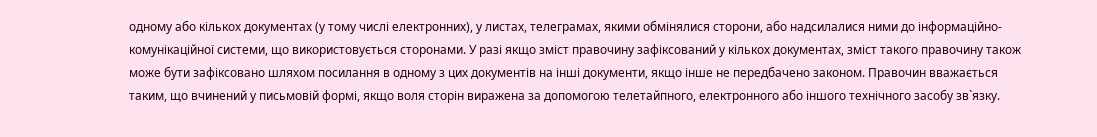одному або кількох документах (у тому числі електронних), у листах, телеграмах, якими обмінялися сторони, або надсилалися ними до інформаційно-комунікаційної системи, що використовується сторонами. У разі якщо зміст правочину зафіксований у кількох документах, зміст такого правочину також може бути зафіксовано шляхом посилання в одному з цих документів на інші документи, якщо інше не передбачено законом. Правочин вважається таким, що вчинений у письмовій формі, якщо воля сторін виражена за допомогою телетайпного, електронного або іншого технічного засобу зв`язку.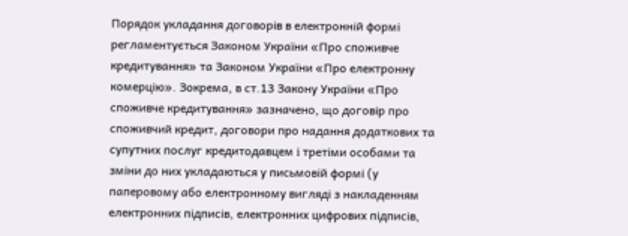Порядок укладання договорів в електронній формі регламентується Законом України «Про споживче кредитування» та Законом України «Про електронну комерцію». Зокрема, в ст.13 Закону України «Про споживче кредитування» зазначено, що договір про споживчий кредит, договори про надання додаткових та супутних послуг кредитодавцем i третіми особами та зміни до них укладаються у письмовій формі (у паперовому або електронному вигляді з накладенням електронних підписів, електронних цифрових підписів,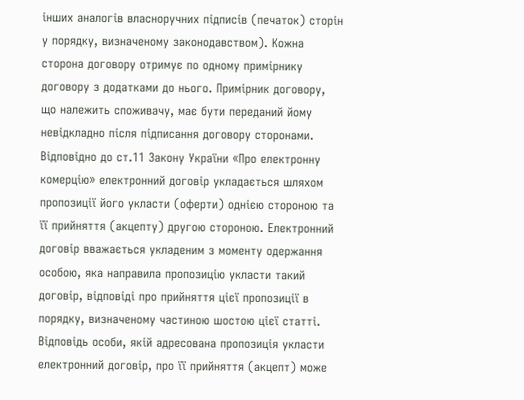інших аналогів власноручних підписів (печаток) сторін у порядку, визначеному законодавством). Кожна сторона договору отримує по одному примірнику договору з додатками до нього. Примірник договору, що належить споживачу, має бути переданий йому невідкладно після підписання договору сторонами.
Відповідно до ст.11 Закону України «Про електронну комерцію» електронний договір укладається шляхом пропозиції його укласти (оферти) однією стороною та її прийняття (акцепту) другою стороною. Електронний договір вважається укладеним з моменту одержання особою, яка направила пропозицію укласти такий договір, відповіді про прийняття цієї пропозиції в порядку, визначеному частиною шостою цієї статті. Відповідь особи, якій адресована пропозиція укласти електронний договір, про її прийняття (акцепт) може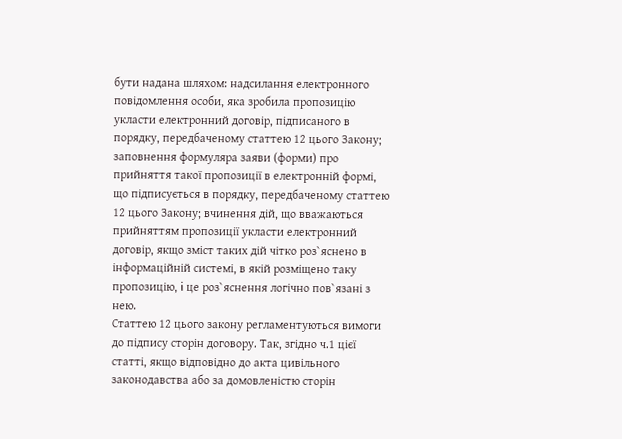бути надана шляхом: надсилання електронного повідомлення особи, яка зробила пропозицію укласти електронний договір, підписаного в порядку, передбаченому статтею 12 цього Закону; заповнення формуляра заяви (форми) про прийняття такої пропозиції в електронній формі, що підписується в порядку, передбаченому статтею 12 цього Закону; вчинення дій, що вважаються прийняттям пропозиції укласти електронний договір, якщо зміст таких дiй чітко роз`яснено в інформаційній системі, в якій розміщено таку пропозицію, i це роз`яснення логічно пов`язані з нею.
Статтею 12 цього закону регламентуються вимоги до підпису сторін договору. Так, згідно ч.1 цієї статті, якщо відповідно до акта цивільного законодавства або за домовленістю сторін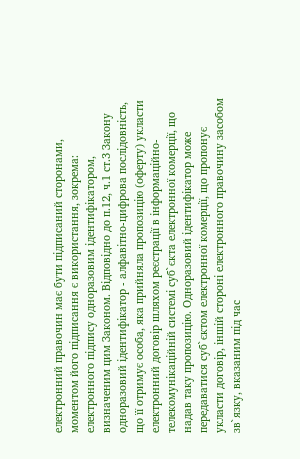електронний правочин має бути підписаний сторонами, моментом його підписання є використання, зокрема: електронного підпису одноразовим ідентифікатором, визначеним цим Законом. Відповідно до п.12, ч.1 ст.3 Закону одноразовий ідентифікатор - алфавітно-цифрова послідовність, що її отримує особа, яка прийняла пропозицію (оферту) укласти електронний договір шляхом реєстрації в інформаційно-телекомунікаційній системі суб`єкта електронної комерції, що надав таку пропозицію. Одноразовий ідентифікатор може передаватися суб`єктом електронної комерції, що пропонує укласти договір, іншій стороні електронного правочину засобом зв`язку, вказаним під час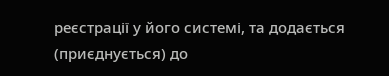реєстрації у його системі, та додається (приєднується) до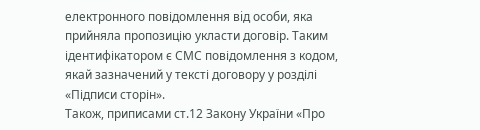електронного повідомлення вiд особи, яка прийняла пропозицію укласти договір. Таким ідентифікатором є СМС повідомлення з кодом, якай зазначений у тексті договору у розділі «Підписи сторін».
Також, приписами ст.12 Закону України «Про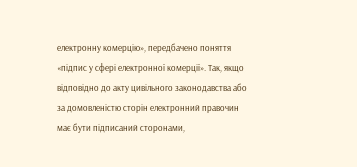електронну комерцію», передбачено поняття «підпис у сфері електронної комерції». Так, якщо відповідно до акту цивільного законодавства або за домовленістю сторін електронний правочин має бути підписаний сторонами,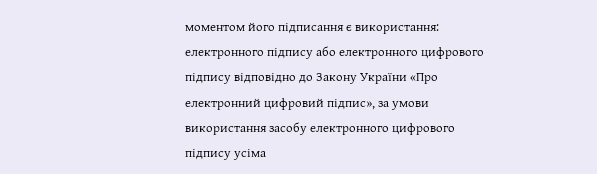моментом його підписання є використання: електронного підпису або електронного цифрового підпису відповідно до Закону України «Про електронний цифровий підпис», за умови використання засобу електронного цифрового підпису усіма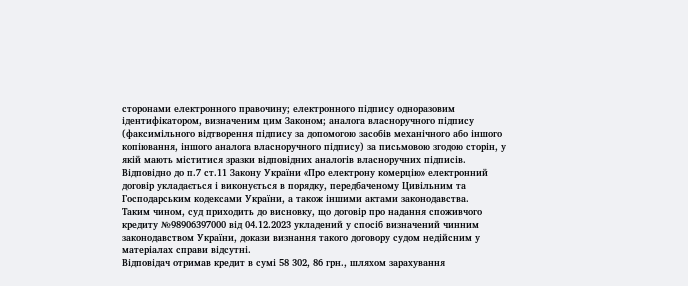сторонами електронного правочину; електронного підпису одноразовим ідентифікатором, визначеним цим Законом; аналога власноручного підпису (факсимільного відтворення підпису за допомогою засобів механічного або іншого копіювання, іншого аналога власноручного підпису) за письмовою згодою сторін, у якій мають міститися зразки відповідних аналогів власноручних підписів.
Відповідно до п.7 ст.11 Закону України «Про електрону комерцію» електронний договір укладається і виконується в порядку, передбаченому Цивільним та Господарським кодексами України, а також іншими актами законодавства.
Таким чином, суд приходить до висновку, що договір про надання споживчого кредиту №98906397000 від 04.12.2023 укладений у спосіб визначений чинним законодавством України, докази визнання такого договору судом недійсним у матеріалах справи відсутні.
Відповідач отримав кредит в сумі 58 302, 86 грн., шляхом зарахування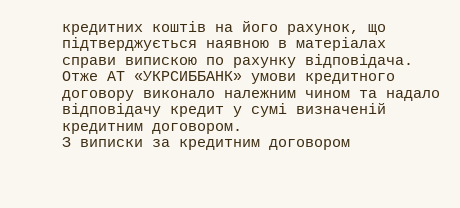кредитних коштів на його рахунок, що підтверджується наявною в матеріалах справи випискою по рахунку відповідача.
Отже АТ «УКРСИББАНК» умови кредитного договору виконало належним чином та надало відповідачу кредит у сумі визначеній кредитним договором.
З виписки за кредитним договором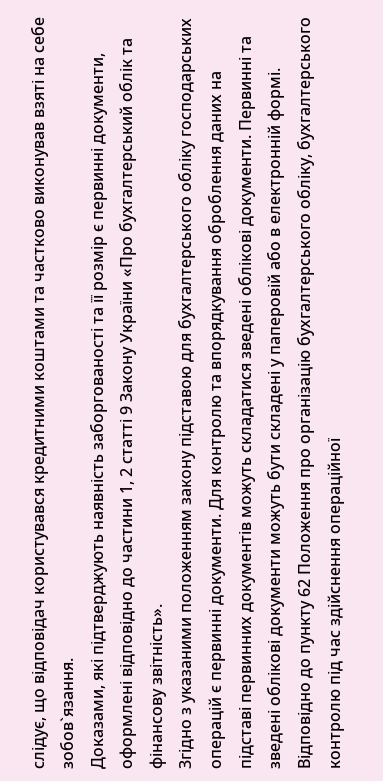слідує, що відповідач користувався кредитними коштами та частково виконував взяті на себе зобов`язання.
Доказами, які підтверджують наявність заборгованості та її розмір є первинні документи, оформлені відповідно до частини 1, 2 статті 9 Закону України «Про бухгалтерський облік та фінансову звітність».
Згідно з указаними положенням закону підставою для бухгалтерського обліку господарських операцій є первинні документи. Для контролю та впорядкування оброблення даних на підставі первинних документів можуть складатися зведені облікові документи. Первинні та зведені облікові документи можуть бути складені у паперовій або в електронній формі.
Відповідно до пункту 62 Положення про організацію бухгалтерського обліку, бухгалтерського контролю під час здійснення операційної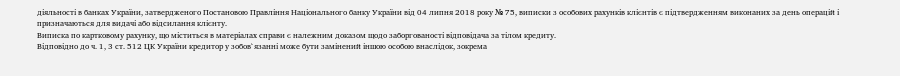діяльності в банках України, затвердженого Постановою Правління Національного банку України від 04 липня 2018 року № 75, виписки з особових рахунків клієнтів є підтвердженням виконаних за день операцій і призначаються для видачі або відсилання клієнту.
Виписка по картковому рахунку, що міститься в матеріалах справи є належним доказом щодо заборгованості відповідача за тілом кредиту.
Відповідно до ч. 1, 3 ст. 512 ЦК України кредитор у зобов`язанні може бути замінений іншою особою внаслідок, зокрема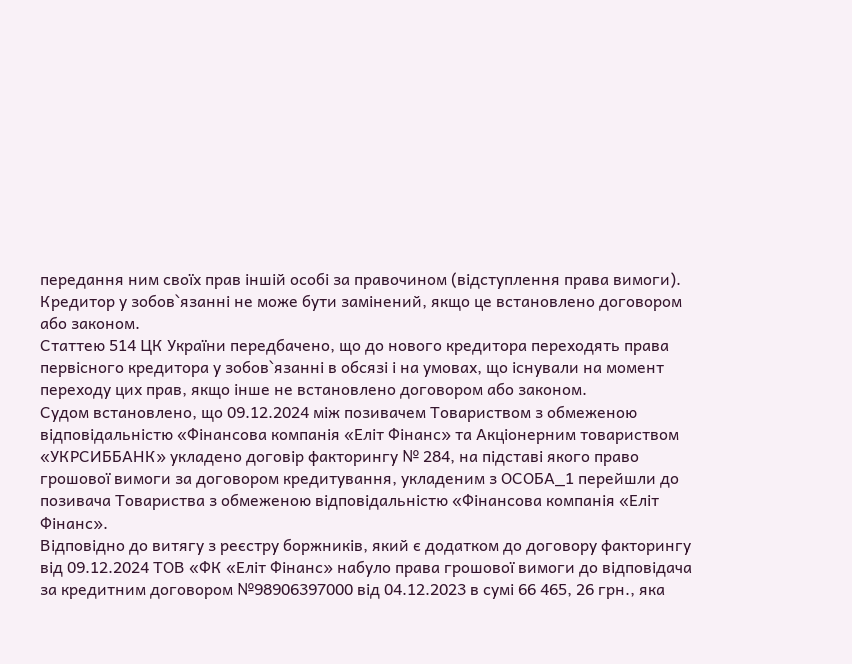передання ним своїх прав іншій особі за правочином (відступлення права вимоги). Кредитор у зобов`язанні не може бути замінений, якщо це встановлено договором або законом.
Статтею 514 ЦК України передбачено, що до нового кредитора переходять права первісного кредитора у зобов`язанні в обсязі і на умовах, що існували на момент переходу цих прав, якщо інше не встановлено договором або законом.
Судом встановлено, що 09.12.2024 між позивачем Товариством з обмеженою відповідальністю «Фінансова компанія «Еліт Фінанс» та Акціонерним товариством «УКРСИББАНК» укладено договір факторингу № 284, на підставі якого право грошової вимоги за договором кредитування, укладеним з ОСОБА_1 перейшли до позивача Товариства з обмеженою відповідальністю «Фінансова компанія «Еліт Фінанс».
Відповідно до витягу з реєстру боржників, який є додатком до договору факторингу від 09.12.2024 ТОВ «ФК «Еліт Фінанс» набуло права грошової вимоги до відповідача за кредитним договором №98906397000 від 04.12.2023 в сумі 66 465, 26 грн., яка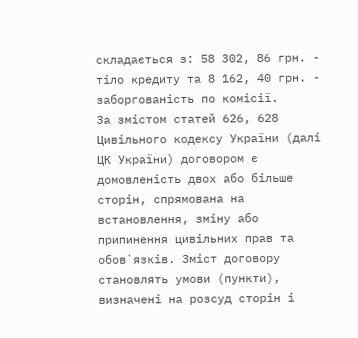складається з: 58 302, 86 грн. - тіло кредиту та 8 162, 40 грн. - заборгованість по комісії.
За змістом статей 626, 628 Цивільного кодексу України (далі ЦК України) договором є домовленість двох або більше сторін, спрямована на встановлення, зміну або припинення цивільних прав та обов`язків. Зміст договору становлять умови (пункти), визначені на розсуд сторін і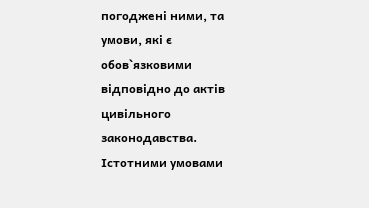погоджені ними, та умови, які є обов`язковими відповідно до актів цивільного законодавства.
Істотними умовами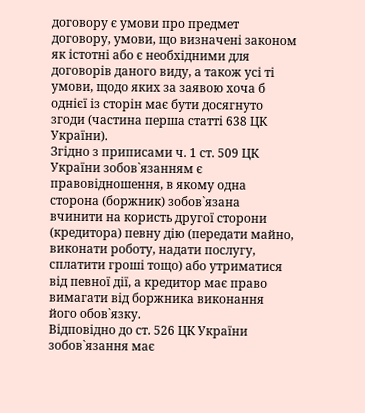договору є умови про предмет договору, умови, що визначені законом як істотні або є необхідними для договорів даного виду, а також усі ті умови, щодо яких за заявою хоча б однієї із сторін має бути досягнуто згоди (частина перша статті 638 ЦК України).
Згідно з приписами ч. 1 ст. 509 ЦК України зобов`язанням є правовідношення, в якому одна сторона (боржник) зобов`язана вчинити на користь другої сторони (кредитора) певну дію (передати майно, виконати роботу, надати послугу, сплатити гроші тощо) або утриматися від певної дії, а кредитор має право вимагати від боржника виконання його обов`язку.
Відповідно до ст. 526 ЦК України зобов`язання має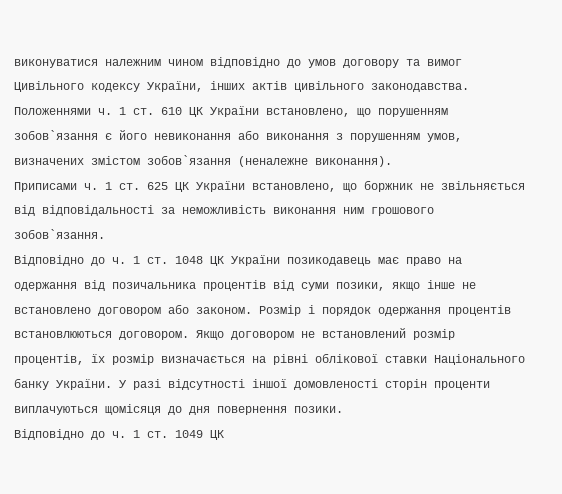виконуватися належним чином відповідно до умов договору та вимог Цивільного кодексу України, інших актів цивільного законодавства.
Положеннями ч. 1 ст. 610 ЦК України встановлено, що порушенням зобов`язання є його невиконання або виконання з порушенням умов, визначених змістом зобов`язання (неналежне виконання).
Приписами ч. 1 ст. 625 ЦК України встановлено, що боржник не звільняється від відповідальності за неможливість виконання ним грошового зобов`язання.
Відповідно до ч. 1 ст. 1048 ЦК України позикодавець має право на одержання від позичальника процентів від суми позики, якщо інше не встановлено договором або законом. Розмір і порядок одержання процентів встановлюються договором. Якщо договором не встановлений розмір процентів, їх розмір визначається на рівні облікової ставки Національного банку України. У разі відсутності іншої домовленості сторін проценти виплачуються щомісяця до дня повернення позики.
Відповідно до ч. 1 ст. 1049 ЦК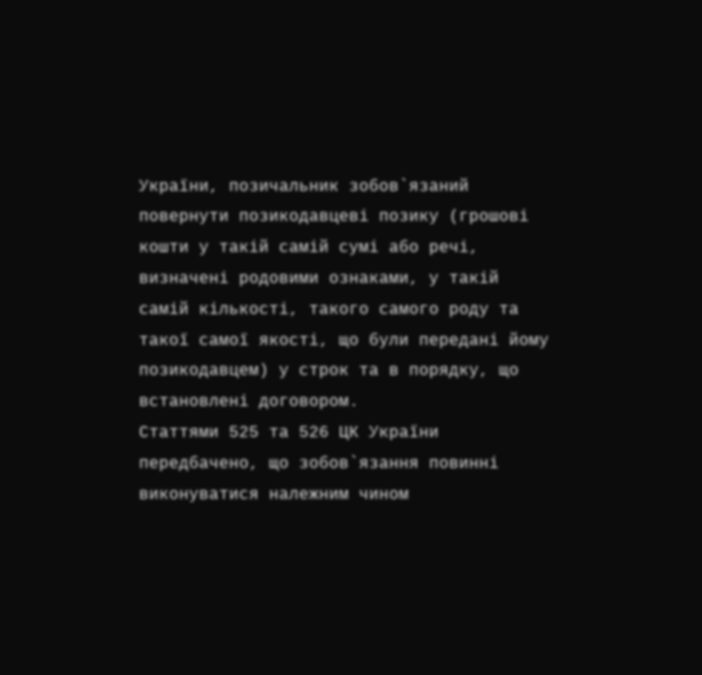України, позичальник зобов`язаний повернути позикодавцеві позику (грошові кошти у такій самій сумі або речі, визначені родовими ознаками, у такій самій кількості, такого самого роду та такої самої якості, що були передані йому позикодавцем) у строк та в порядку, що встановлені договором.
Статтями 525 та 526 ЦК України передбачено, що зобов`язання повинні виконуватися належним чином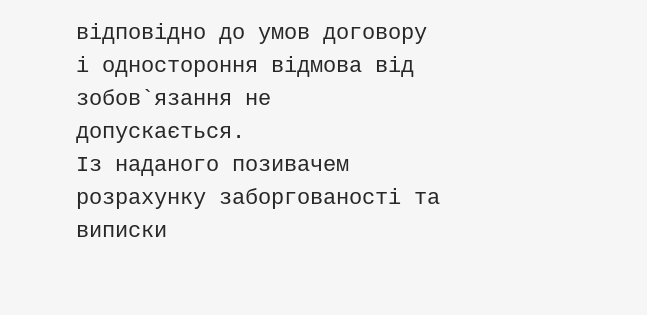відповідно до умов договору і одностороння відмова від зобов`язання не допускається.
Із наданого позивачем розрахунку заборгованості та виписки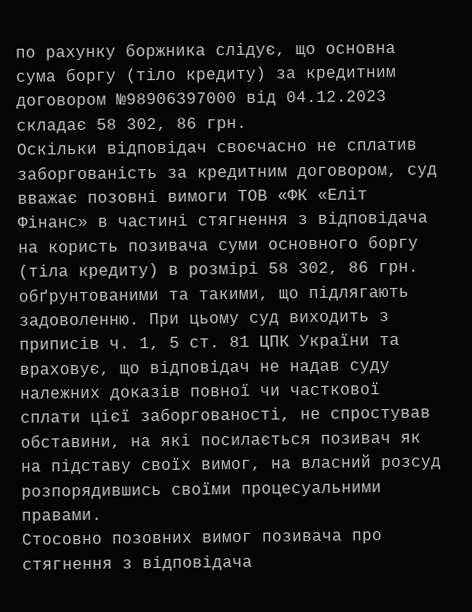по рахунку боржника слідує, що основна сума боргу (тіло кредиту) за кредитним договором №98906397000 від 04.12.2023 складає 58 302, 86 грн.
Оскільки відповідач своєчасно не сплатив заборгованість за кредитним договором, суд вважає позовні вимоги ТОВ «ФК «Еліт Фінанс» в частині стягнення з відповідача на користь позивача суми основного боргу (тіла кредиту) в розмірі 58 302, 86 грн. обґрунтованими та такими, що підлягають задоволенню. При цьому суд виходить з приписів ч. 1, 5 ст. 81 ЦПК України та враховує, що відповідач не надав суду належних доказів повної чи часткової сплати цієї заборгованості, не спростував обставини, на які посилається позивач як на підставу своїх вимог, на власний розсуд розпорядившись своїми процесуальними правами.
Стосовно позовних вимог позивача про стягнення з відповідача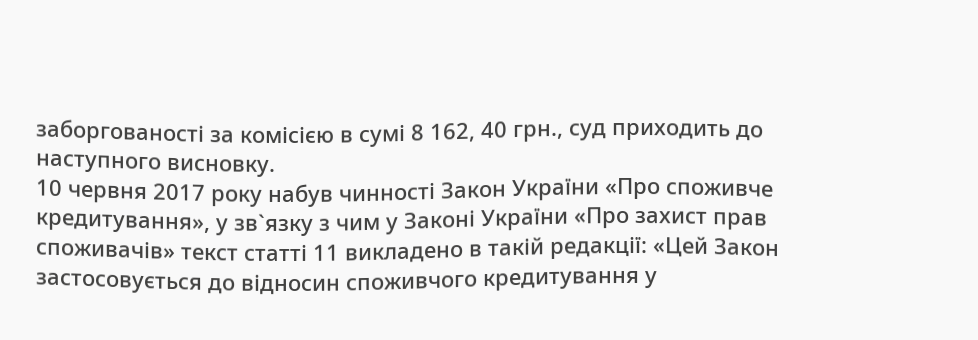заборгованості за комісією в сумі 8 162, 40 грн., суд приходить до наступного висновку.
10 червня 2017 року набув чинності Закон України «Про споживче кредитування», у зв`язку з чим у Законі України «Про захист прав споживачів» текст статті 11 викладено в такій редакції: «Цей Закон застосовується до відносин споживчого кредитування у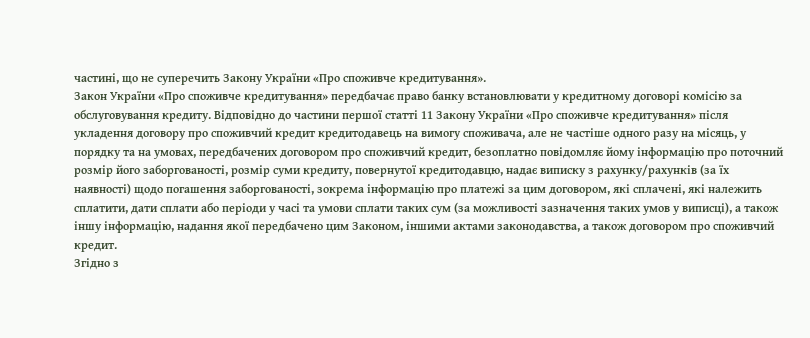частині, що не суперечить Закону України «Про споживче кредитування».
Закон України «Про споживче кредитування» передбачає право банку встановлювати у кредитному договорі комісію за обслуговування кредиту. Відповідно до частини першої статті 11 Закону України «Про споживче кредитування» після укладення договору про споживчий кредит кредитодавець на вимогу споживача, але не частіше одного разу на місяць, у порядку та на умовах, передбачених договором про споживчий кредит, безоплатно повідомляє йому інформацію про поточний розмір його заборгованості, розмір суми кредиту, повернутої кредитодавцю, надає виписку з рахунку/рахунків (за їх наявності) щодо погашення заборгованості, зокрема інформацію про платежі за цим договором, які сплачені, які належить сплатити, дати сплати або періоди у часі та умови сплати таких сум (за можливості зазначення таких умов у виписці), а також іншу інформацію, надання якої передбачено цим Законом, іншими актами законодавства, а також договором про споживчий кредит.
Згідно з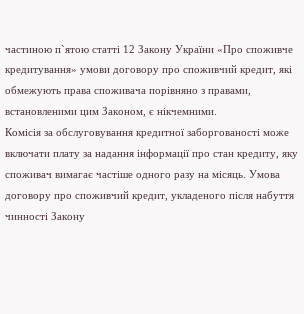частиною п`ятою статті 12 Закону України «Про споживче кредитування» умови договору про споживчий кредит, які обмежують права споживача порівняно з правами, встановленими цим Законом, є нікчемними.
Комісія за обслуговування кредитної заборгованості може включати плату за надання інформації про стан кредиту, яку споживач вимагає частіше одного разу на місяць. Умова договору про споживчий кредит, укладеного після набуття чинності Закону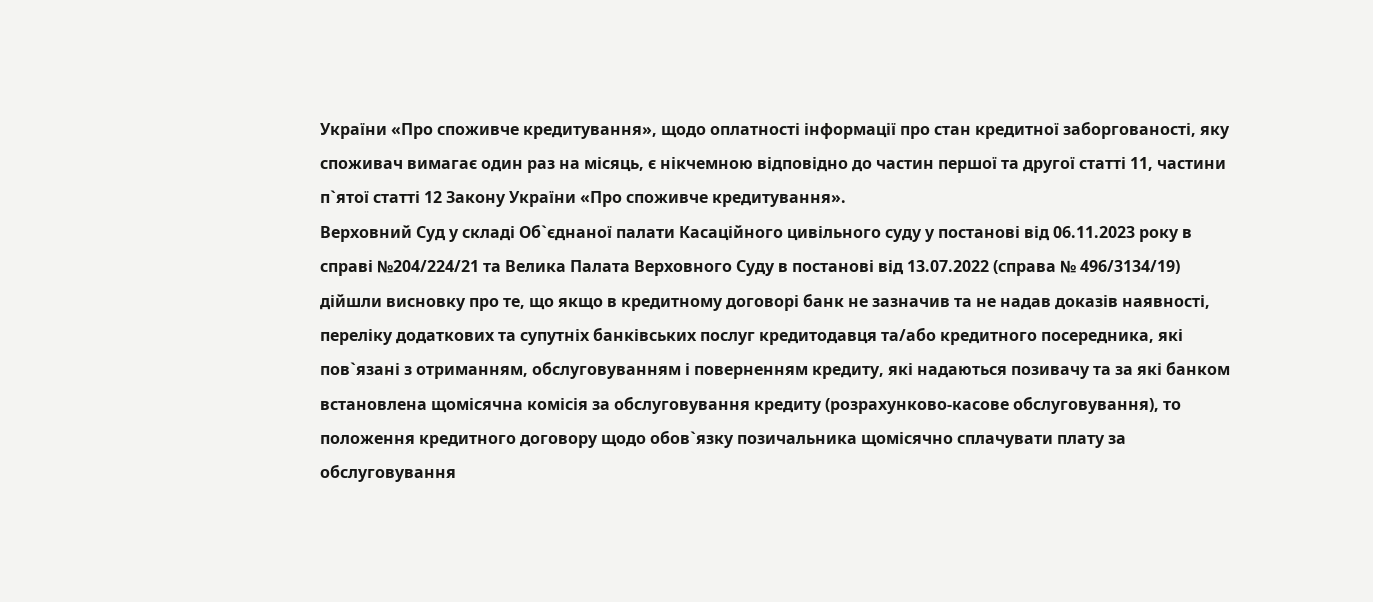України «Про споживче кредитування», щодо оплатності інформації про стан кредитної заборгованості, яку споживач вимагає один раз на місяць, є нікчемною відповідно до частин першої та другої статті 11, частини п`ятої статті 12 Закону України «Про споживче кредитування».
Верховний Суд у складі Об`єднаної палати Касаційного цивільного суду у постанові від 06.11.2023 року в справі №204/224/21 та Велика Палата Верховного Суду в постанові від 13.07.2022 (справа № 496/3134/19) дійшли висновку про те, що якщо в кредитному договорі банк не зазначив та не надав доказів наявності, переліку додаткових та супутніх банківських послуг кредитодавця та/або кредитного посередника, які пов`язані з отриманням, обслуговуванням і поверненням кредиту, які надаються позивачу та за які банком встановлена щомісячна комісія за обслуговування кредиту (розрахунково-касове обслуговування), то положення кредитного договору щодо обов`язку позичальника щомісячно сплачувати плату за обслуговування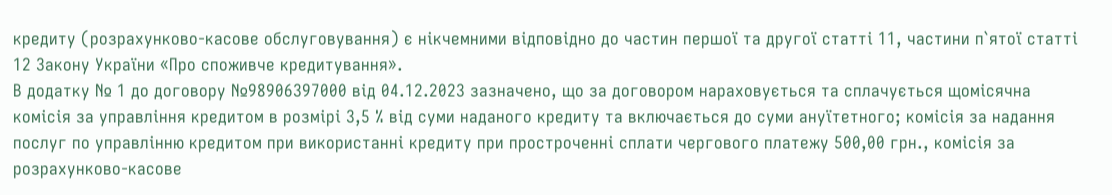кредиту (розрахунково-касове обслуговування) є нікчемними відповідно до частин першої та другої статті 11, частини п`ятої статті 12 Закону України «Про споживче кредитування».
В додатку № 1 до договору №98906397000 від 04.12.2023 зазначено, що за договором нараховується та сплачується щомісячна комісія за управління кредитом в розмірі 3,5 % від суми наданого кредиту та включається до суми ануїтетного; комісія за надання послуг по управлінню кредитом при використанні кредиту при простроченні сплати чергового платежу 500,00 грн., комісія за розрахунково-касове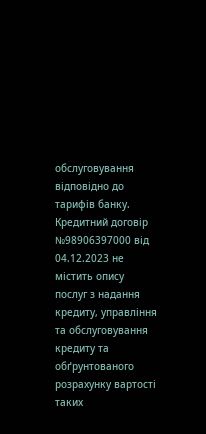обслуговування відповідно до тарифів банку.
Кредитний договір №98906397000 від 04.12.2023 не містить опису послуг з надання кредиту, управління та обслуговування кредиту та обґрунтованого розрахунку вартості таких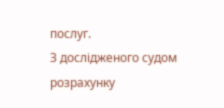послуг.
З дослідженого судом розрахунку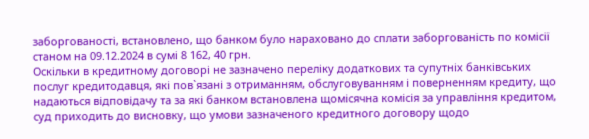заборгованості, встановлено, що банком було нараховано до сплати заборгованість по комісії станом на 09.12.2024 в сумі 8 162, 40 грн.
Оскільки в кредитному договорі не зазначено переліку додаткових та супутніх банківських послуг кредитодавця, які пов`язані з отриманням, обслуговуванням і поверненням кредиту, що надаються відповідачу та за які банком встановлена щомісячна комісія за управління кредитом, суд приходить до висновку, що умови зазначеного кредитного договору щодо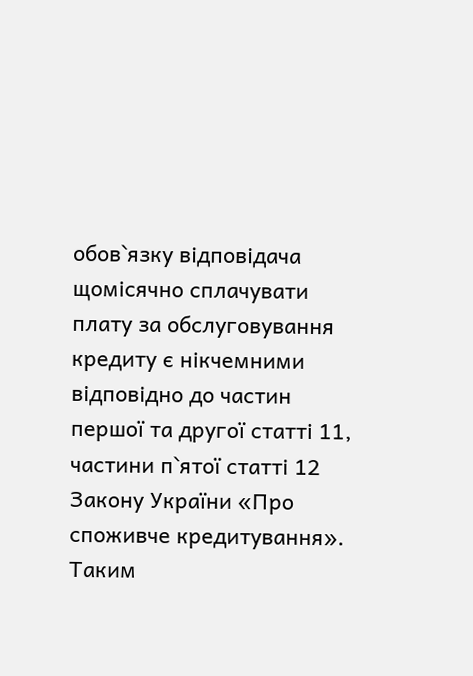обов`язку відповідача щомісячно сплачувати плату за обслуговування кредиту є нікчемними відповідно до частин першої та другої статті 11, частини п`ятої статті 12 Закону України «Про споживче кредитування».
Таким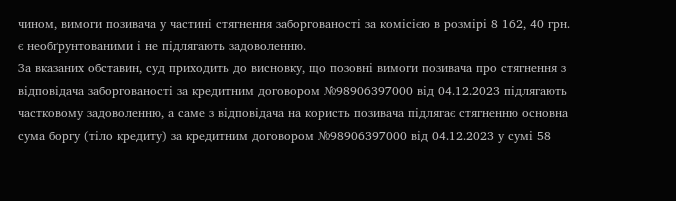чином, вимоги позивача у частині стягнення заборгованості за комісією в розмірі 8 162, 40 грн. є необґрунтованими і не підлягають задоволенню.
За вказаних обставин, суд приходить до висновку, що позовні вимоги позивача про стягнення з відповідача заборгованості за кредитним договором №98906397000 від 04.12.2023 підлягають частковому задоволенню, а саме з відповідача на користь позивача підлягає стягненню основна сума боргу (тіло кредиту) за кредитним договором №98906397000 від 04.12.2023 у сумі 58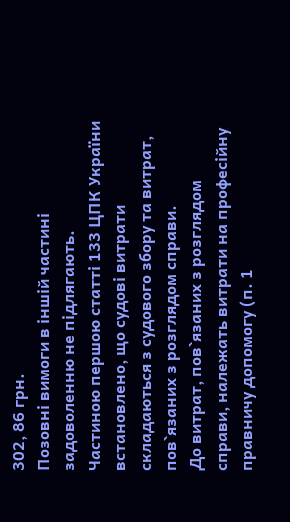302, 86 грн.
Позовні вимоги в іншій частині задоволенню не підлягають.
Частиною першою статті 133 ЦПК України встановлено, що судові витрати складаються з судового збору та витрат, пов`язаних з розглядом справи.
До витрат, пов`язаних з розглядом справи, належать витрати на професійну правничу допомогу (п. 1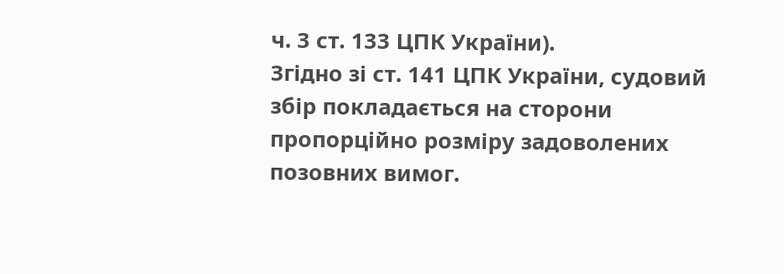ч. 3 ст. 133 ЦПК України).
Згідно зі ст. 141 ЦПК України, судовий збір покладається на сторони пропорційно розміру задоволених позовних вимог.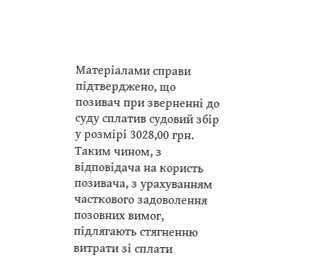Матеріалами справи підтверджено, що позивач при зверненні до суду сплатив судовий збір у розмірі 3028,00 грн.
Таким чином, з відповідача на користь позивача, з урахуванням часткового задоволення позовних вимог, підлягають стягненню витрати зі сплати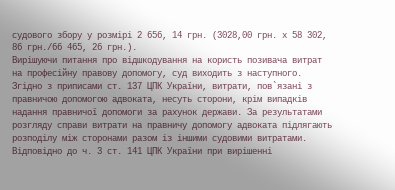судового збору у розмірі 2 656, 14 грн. (3028,00 грн. х 58 302, 86 грн./66 465, 26 грн.).
Вирішуючи питання про відшкодування на користь позивача витрат на професійну правову допомогу, суд виходить з наступного.
Згідно з приписами ст. 137 ЦПК України, витрати, пов`язані з правничою допомогою адвоката, несуть сторони, крім випадків надання правничої допомоги за рахунок держави. За результатами розгляду справи витрати на правничу допомогу адвоката підлягають розподілу між сторонами разом із іншими судовими витратами.
Відповідно до ч. 3 ст. 141 ЦПК України при вирішенні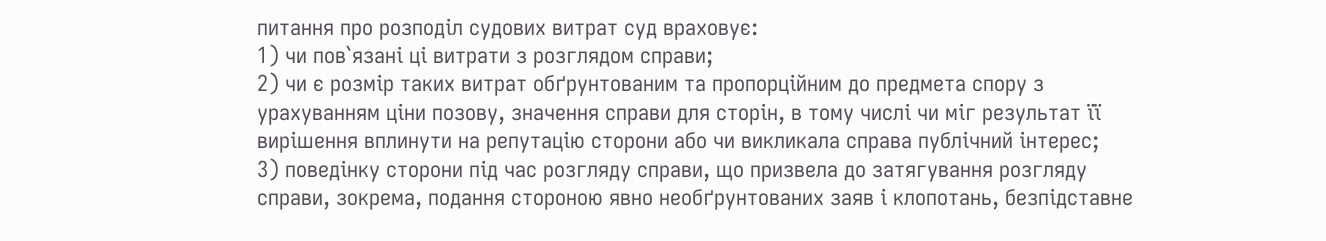питання про розподіл судових витрат суд враховує:
1) чи пов`язані ці витрати з розглядом справи;
2) чи є розмір таких витрат обґрунтованим та пропорційним до предмета спору з урахуванням ціни позову, значення справи для сторін, в тому числі чи міг результат її вирішення вплинути на репутацію сторони або чи викликала справа публічний інтерес;
3) поведінку сторони під час розгляду справи, що призвела до затягування розгляду справи, зокрема, подання стороною явно необґрунтованих заяв і клопотань, безпідставне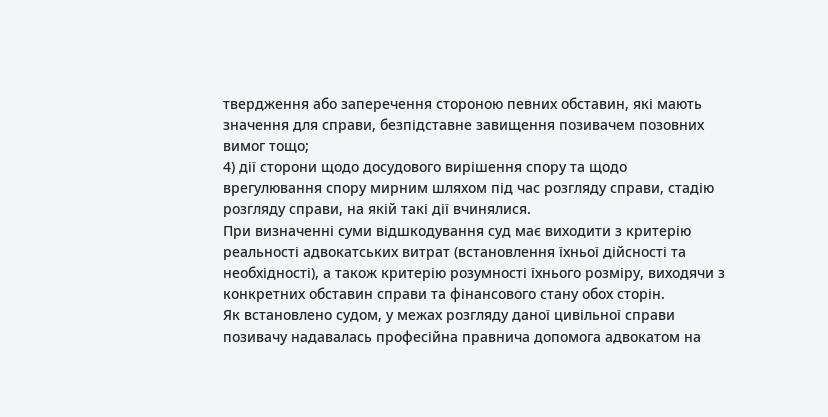твердження або заперечення стороною певних обставин, які мають значення для справи, безпідставне завищення позивачем позовних вимог тощо;
4) дії сторони щодо досудового вирішення спору та щодо врегулювання спору мирним шляхом під час розгляду справи, стадію розгляду справи, на якій такі дії вчинялися.
При визначенні суми відшкодування суд має виходити з критерію реальності адвокатських витрат (встановлення їхньої дійсності та необхідності), а також критерію розумності їхнього розміру, виходячи з конкретних обставин справи та фінансового стану обох сторін.
Як встановлено судом, у межах розгляду даної цивільної справи позивачу надавалась професійна правнича допомога адвокатом на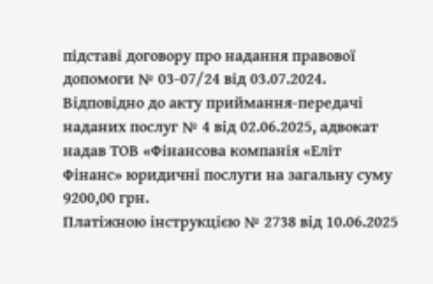підставі договору про надання правової допомоги № 03-07/24 від 03.07.2024.
Відповідно до акту приймання-передачі наданих послуг № 4 від 02.06.2025, адвокат надав ТОВ «Фінансова компанія «Еліт Фінанс» юридичні послуги на загальну суму 9200,00 грн.
Платіжною інструкцією № 2738 від 10.06.2025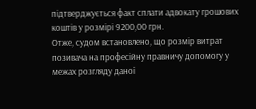підтверджується факт сплати адвокату грошових коштів у розмірі 9200,00 грн.
Отже, судом встановлено, що розмір витрат позивача на професійну правничу допомогу у межах розгляду даної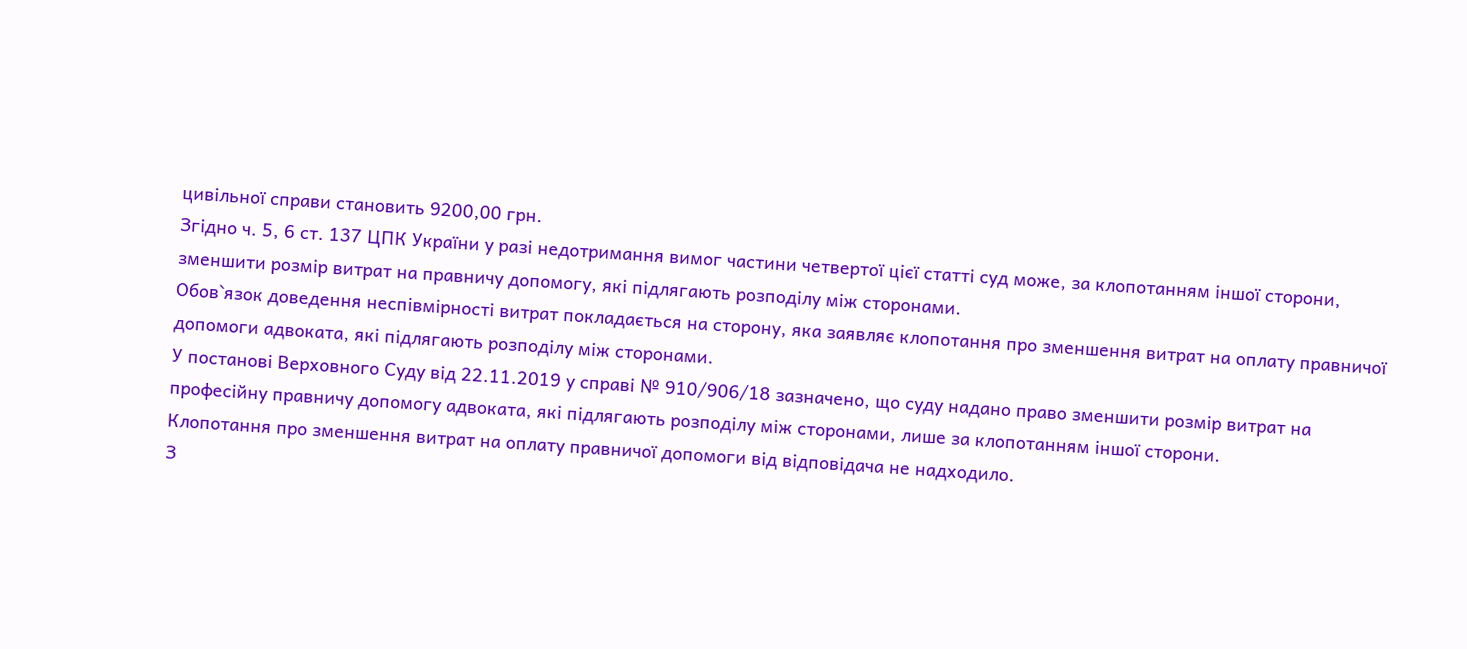цивільної справи становить 9200,00 грн.
Згідно ч. 5, 6 ст. 137 ЦПК України у разі недотримання вимог частини четвертої цієї статті суд може, за клопотанням іншої сторони, зменшити розмір витрат на правничу допомогу, які підлягають розподілу між сторонами.
Обов`язок доведення неспівмірності витрат покладається на сторону, яка заявляє клопотання про зменшення витрат на оплату правничої допомоги адвоката, які підлягають розподілу між сторонами.
У постанові Верховного Суду від 22.11.2019 у справі № 910/906/18 зазначено, що суду надано право зменшити розмір витрат на професійну правничу допомогу адвоката, які підлягають розподілу між сторонами, лише за клопотанням іншої сторони.
Клопотання про зменшення витрат на оплату правничої допомоги від відповідача не надходило.
З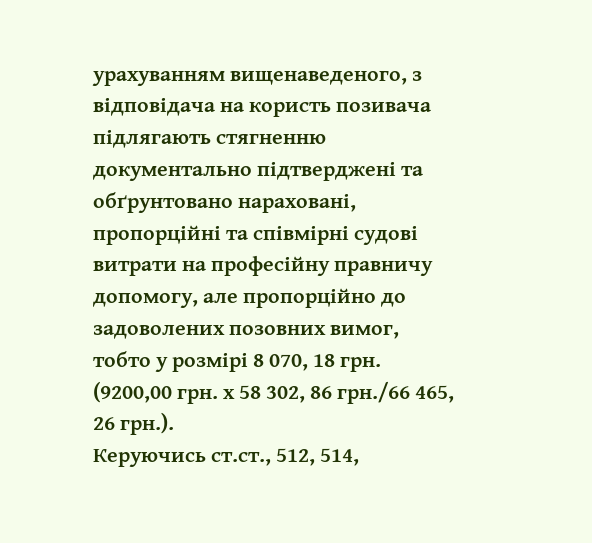урахуванням вищенаведеного, з відповідача на користь позивача підлягають стягненню документально підтверджені та обґрунтовано нараховані, пропорційні та співмірні судові витрати на професійну правничу допомогу, але пропорційно до задоволених позовних вимог, тобто у розмірі 8 070, 18 грн. (9200,00 грн. х 58 302, 86 грн./66 465, 26 грн.).
Керуючись ст.ст., 512, 514,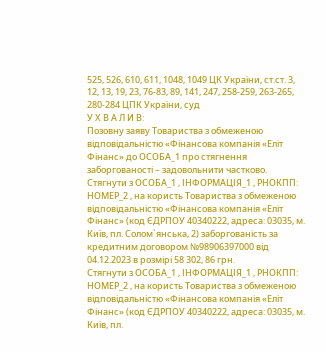525, 526, 610, 611, 1048, 1049 ЦК України, ст.ст. 3, 12, 13, 19, 23, 76-83, 89, 141, 247, 258-259, 263-265, 280-284 ЦПК України, суд
У Х В А Л И В:
Позовну заяву Товариства з обмеженою відповідальністю «Фінансова компанія «Еліт Фінанс» до ОСОБА_1 про стягнення заборгованості – задовольнити частково.
Стягнути з ОСОБА_1 , ІНФОРМАЦІЯ_1 , РНОКПП: НОМЕР_2 , на користь Товариства з обмеженою відповідальністю «Фінансова компанія «Еліт Фінанс» (код ЄДРПОУ 40340222, адреса: 03035, м. Київ, пл. Солом`янська, 2) заборгованість за кредитним договором №98906397000 від 04.12.2023 в розмірі 58 302, 86 грн.
Стягнути з ОСОБА_1 , ІНФОРМАЦІЯ_1 , РНОКПП: НОМЕР_2 , на користь Товариства з обмеженою відповідальністю «Фінансова компанія «Еліт Фінанс» (код ЄДРПОУ 40340222, адреса: 03035, м. Київ, пл.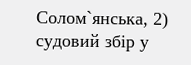Солом`янська, 2) судовий збір у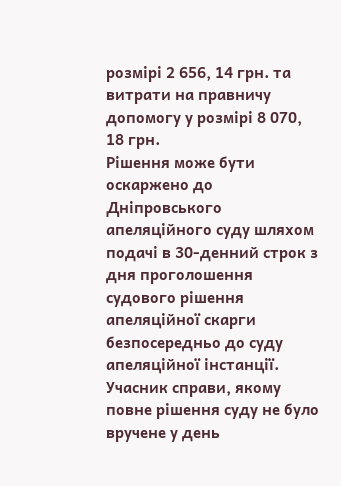розмірі 2 656, 14 грн. та витрати на правничу допомогу у розмірі 8 070, 18 грн.
Рішення може бути оскаржено до Дніпровського апеляційного суду шляхом подачі в 30-денний строк з дня проголошення судового рішення апеляційної скарги безпосередньо до суду апеляційної інстанції.
Учасник справи, якому повне рішення суду не було вручене у день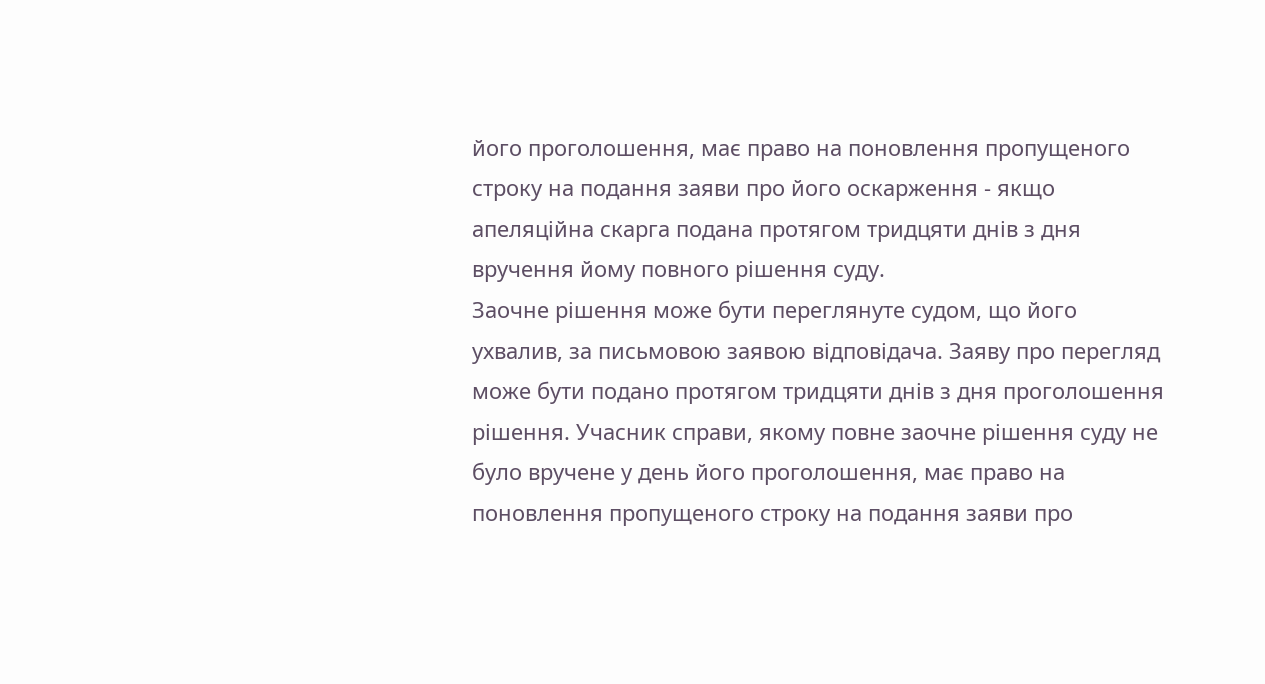його проголошення, має право на поновлення пропущеного строку на подання заяви про його оскарження - якщо апеляційна скарга подана протягом тридцяти днів з дня вручення йому повного рішення суду.
Заочне рішення може бути переглянуте судом, що його ухвалив, за письмовою заявою відповідача. Заяву про перегляд може бути подано протягом тридцяти днів з дня проголошення рішення. Учасник справи, якому повне заочне рішення суду не було вручене у день його проголошення, має право на поновлення пропущеного строку на подання заяви про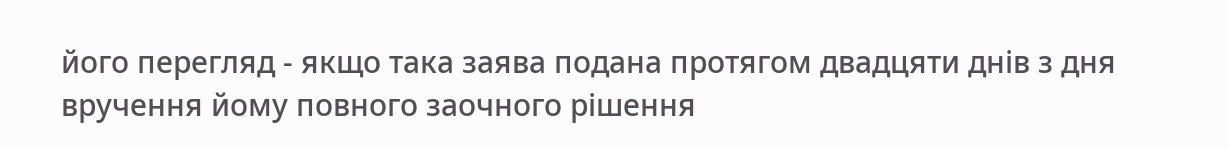його перегляд - якщо така заява подана протягом двадцяти днів з дня вручення йому повного заочного рішення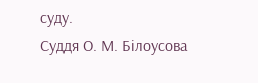суду.
Суддя О. М. Білоусова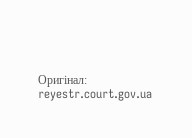Оригінал: reyestr.court.gov.ua